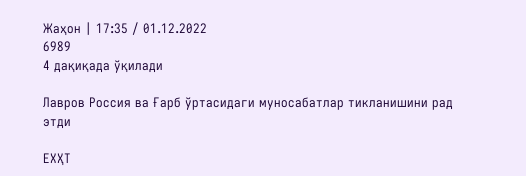Жаҳон | 17:35 / 01.12.2022
6989
4 дақиқада ўқилади

Лавров Россия ва Ғарб ўртасидаги муносабатлар тикланишини рад этди

ЕХҲТ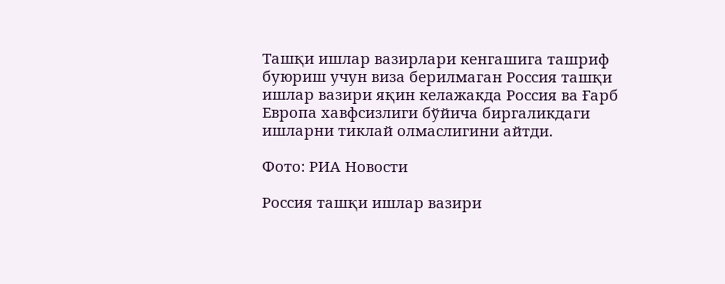Ташқи ишлар вазирлари кенгашига ташриф буюриш учун виза берилмаган Россия ташқи ишлар вазири яқин келажакда Россия ва Ғарб Европа хавфсизлиги бўйича биргаликдаги ишларни тиклай олмаслигини айтди.

Фото: РИА Новости

Россия ташқи ишлар вазири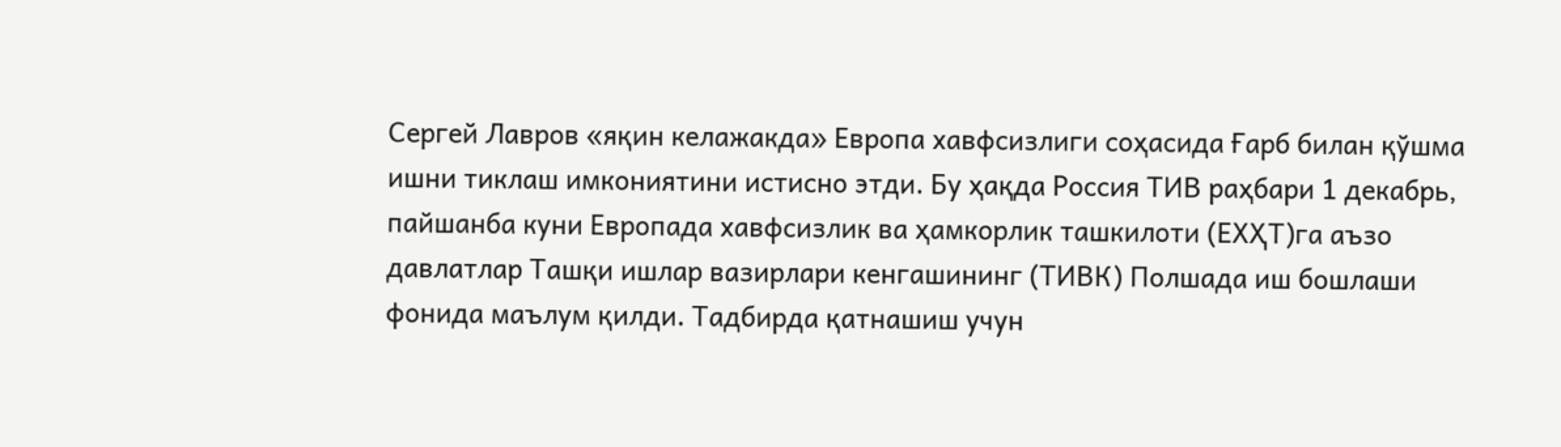Сергей Лавров «яқин келажакда» Европа хавфсизлиги соҳасида Ғарб билан қўшма ишни тиклаш имкониятини истисно этди. Бу ҳақда Россия ТИВ раҳбари 1 декабрь, пайшанба куни Европада хавфсизлик ва ҳамкорлик ташкилоти (ЕХҲТ)га аъзо давлатлар Ташқи ишлар вазирлари кенгашининг (ТИВК) Полшада иш бошлаши фонида маълум қилди. Тадбирда қатнашиш учун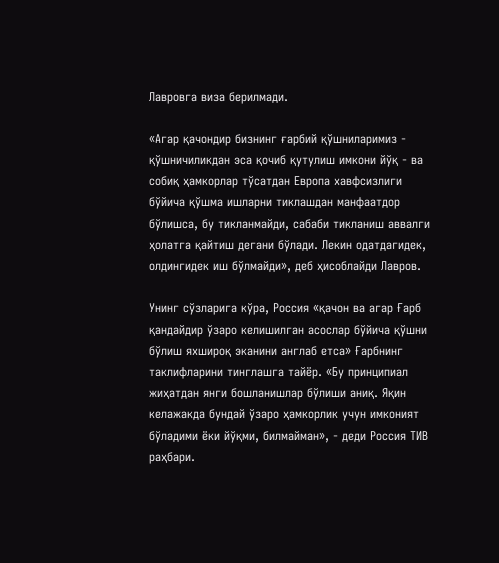Лавровга виза берилмади.

«Агар қачондир бизнинг ғарбий қўшниларимиз - қўшничиликдан эса қочиб қутулиш имкони йўқ - ва собиқ ҳамкорлар тўсатдан Европа хавфсизлиги бўйича қўшма ишларни тиклашдан манфаатдор бўлишса, бу тикланмайди, сабаби тикланиш аввалги ҳолатга қайтиш дегани бўлади. Лекин одатдагидек, олдингидек иш бўлмайди», деб ҳисоблайди Лавров.

Унинг сўзларига кўра, Россия «қачон ва агар Ғарб қандайдир ўзаро келишилган асослар бўйича қўшни бўлиш яхшироқ эканини англаб етса» Ғарбнинг таклифларини тинглашга тайёр. «Бу принципиал жиҳатдан янги бошланишлар бўлиши аниқ. Яқин келажакда бундай ўзаро ҳамкорлик учун имконият бўладими ёки йўқми, билмайман», - деди Россия ТИВ раҳбари.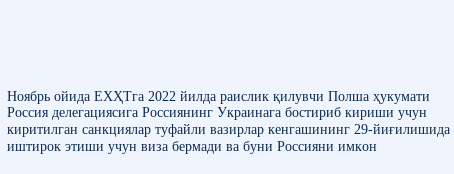Ноябрь ойида ЕХҲТга 2022 йилда раислик қилувчи Полша ҳукумати Россия делегациясига Россиянинг Украинага бостириб кириши учун киритилган санкциялар туфайли вазирлар кенгашининг 29-йиғилишида иштирок этиши учун виза бермади ва буни Россияни имкон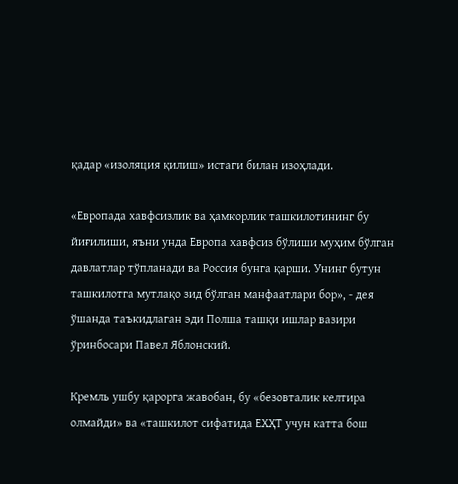қадар «изоляция қилиш» истаги билан изоҳлади.

«Европада хавфсизлик ва ҳамкорлик ташкилотининг бу йиғилиши, яъни унда Европа хавфсиз бўлиши муҳим бўлган давлатлар тўпланади ва Россия бунга қарши. Унинг бутун ташкилотга мутлақо зид бўлган манфаатлари бор», - дея ўшанда таъкидлаган эди Полша ташқи ишлар вазири ўринбосари Павел Яблонский.

Кремль ушбу қарорга жавобан, бу «безовталик келтира олмайди» ва «ташкилот сифатида ЕХҲТ учун катта бош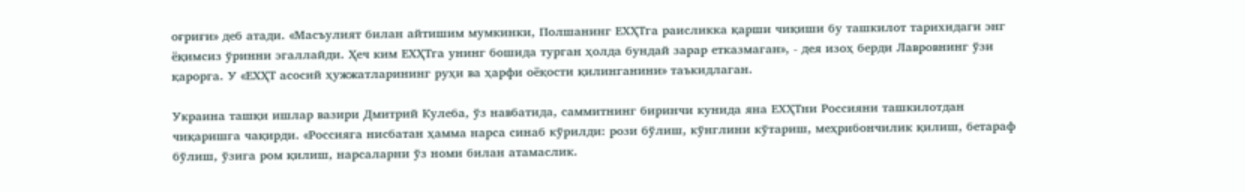оғриғи» деб атади. «Масъулият билан айтишим мумкинки, Полшанинг ЕХҲТга раисликка қарши чиқиши бу ташкилот тарихидаги энг ёқимсиз ўринни эгаллайди. Ҳеч ким ЕХҲТга унинг бошида турган ҳолда бундай зарар етказмаган», - дея изоҳ берди Лавровнинг ўзи қарорга. У «ЕХҲТ асосий ҳужжатларининг руҳи ва ҳарфи оёқости қилинганини» таъкидлаган.

Украина ташқи ишлар вазири Дмитрий Кулеба, ўз навбатида, саммитнинг биринчи кунида яна ЕХҲТни Россияни ташкилотдан чиқаришга чақирди. «Россияга нисбатан ҳамма нарса синаб кўрилди: рози бўлиш, кўнглини кўтариш, меҳрибончилик қилиш, бетараф бўлиш, ўзига ром қилиш, нарсаларни ўз номи билан атамаслик.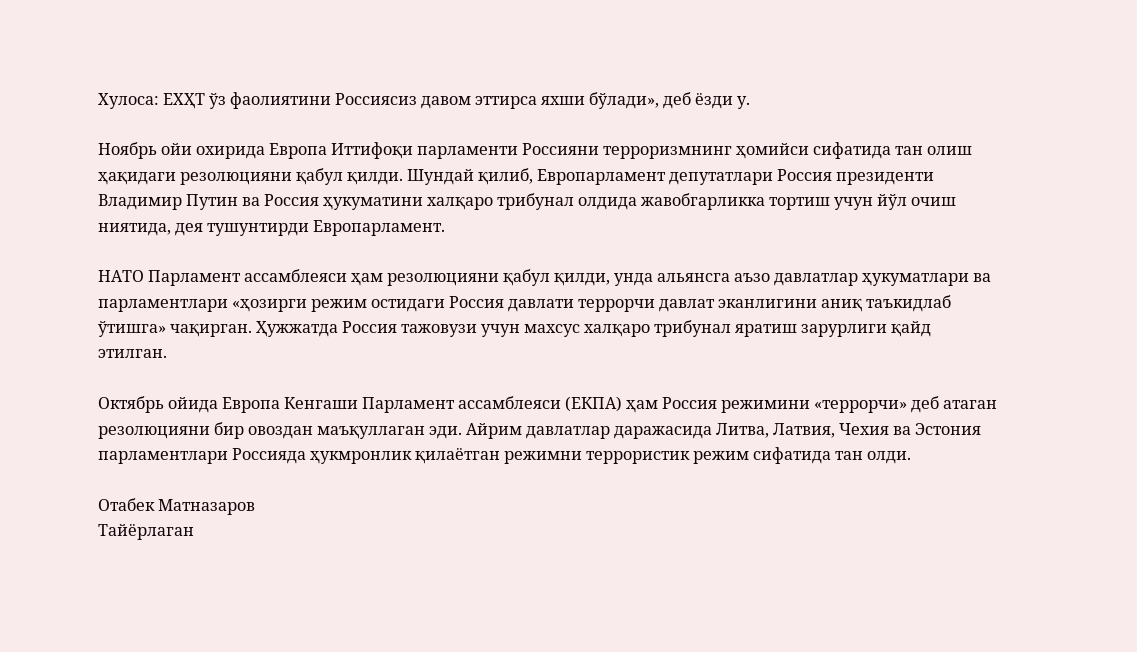Хулоса: ЕХҲТ ўз фаолиятини Россиясиз давом эттирса яхши бўлади», деб ёзди у.

Ноябрь ойи охирида Европа Иттифоқи парламенти Россияни терроризмнинг ҳомийси сифатида тан олиш ҳақидаги резолюцияни қабул қилди. Шундай қилиб, Европарламент депутатлари Россия президенти Владимир Путин ва Россия ҳукуматини халқаро трибунал олдида жавобгарликка тортиш учун йўл очиш ниятида, дея тушунтирди Европарламент.

НАТО Парламент ассамблеяси ҳам резолюцияни қабул қилди, унда альянсга аъзо давлатлар ҳукуматлари ва парламентлари «ҳозирги режим остидаги Россия давлати террорчи давлат эканлигини аниқ таъкидлаб ўтишга» чақирган. Ҳужжатда Россия тажовузи учун махсус халқаро трибунал яратиш зарурлиги қайд этилган.

Октябрь ойида Европа Кенгаши Парламент ассамблеяси (ЕКПА) ҳам Россия режимини «террорчи» деб атаган резолюцияни бир овоздан маъқуллаган эди. Айрим давлатлар даражасида Литва, Латвия, Чехия ва Эстония парламентлари Россияда ҳукмронлик қилаётган режимни террористик режим сифатида тан олди.

Отабек Матназаров
Тайёрлаган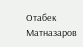Отабек Матназаров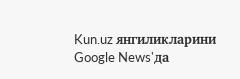Kun.uz янгиликларини Google News'да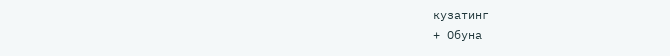кузатинг
+ Обуна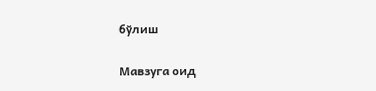бўлиш

Мавзуга оид